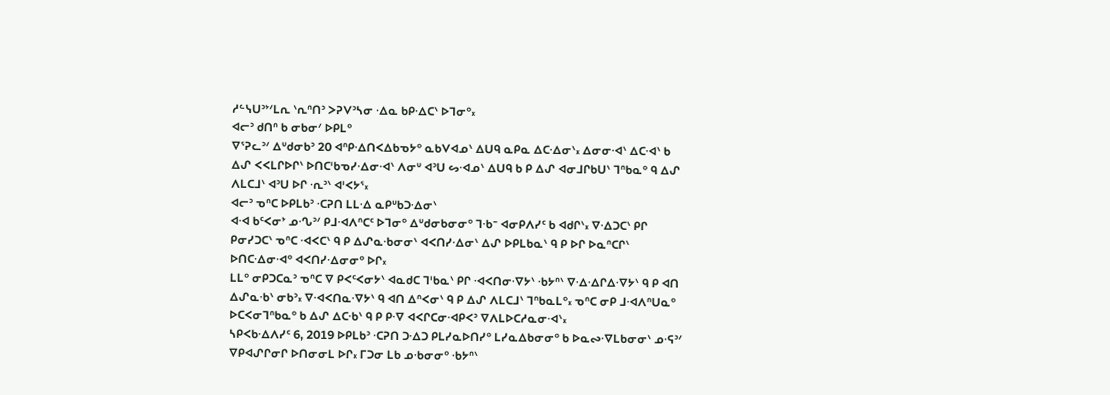ᓱᓪᓭᑌᐣᔾᐟᒪᕆ ᐠᕆᐢᑎᐣ ᐳᕈᐯᐣᓴᓂ ᐧᐃᓇ ᑲᑭᐧᐃᑕᐠ ᐅᒣᓂᐤ᙮
ᐊᓕᐣ ᑯᑎᐢ ᑲ ᓂᑲᓂᐟ ᐅᑭᒪᐤ
ᐁᕐᕈᓚᐣᐟ ᐃᐡᑯᓂᑲᐣ 20 ᐊᐢᑭᐧᐃᑎᐸᐃᑲᓀᔭᐤ ᓇᑲᐯᐊᓄᐠ ᐃᑌᑫ ᓇᑭᓇ ᐃᑕᐧᐃᓂᐠ᙮ ᐃᓂᓂᐧᐊᐠ ᐃᑕᐧᐊᐠ ᑲ ᐃᔑ ᐸᐸᒪᒋᐅᒋᐠ ᐅᑎᑕᑊᑲᓀᓯᐧᐃᓂᐧᐊᐠ ᐱᓂᐡ ᐊᐣᑌ ᔕᐧᐊᓄᐠ ᐃᑌᑫ ᑲ ᑭ ᐃᔑ ᐊᓂᒧᒋᑲᑌᐠ ᒣᐢᑲᓇᐤ ᑫ ᐃᔑ ᐱᒪᑕᒧᐠ ᐊᐣᑌ ᐅᒋ ᐧᕆᐣᐠ ᐊᑊᐸᔭᕐ᙮
ᐊᓕᐣ ᓀᐢᑕ ᐅᑭᒪᑲᐣ ᐧᑕᕈᑎ ᒪᒪᐧᐃ ᓇᑭᐡᑲᑐᐧᐃᓂᐠ
ᐊᐧᐊ ᑲᑦᐸᓂᔾ ᓄᐧᔐᐣᐟ ᑭᒧᐧᐊᐱᐢᑕᑦ ᐅᒣᓂᐤ ᐃᐡᑯᓂᑲᓂᓂᐤ ᒣᐧᑲᐨ ᐊᓂᑭᐱᓯᑦ ᑲ ᐊᑯᒋᐠ᙮ ᐁᐧᐃᑐᑕᐠ ᑭᒋ ᑭᓂᓯᑐᑕᐠ ᓀᐢᑕ ᐧᐊᐸᑕᐠ ᑫ ᑭ ᐃᔑᓇᐧᑲᓂᓂᐠ ᐊᐸᑎᓯᐧᐃᓂᐠ ᐃᔑ ᐅᑭᒪᑲᓇᐠ ᑫ ᑭ ᐅᒋ ᐅᓇᐢᑕᒋᐠ ᐅᑎᑕᐧᐃᓂᐧᐊᐤ ᐊᐸᑎᓯᐧᐃᓂᓂᐤ ᐅᒋ᙮
ᒪᒪᐤ ᓂᑭᑐᑕᓇᐣ ᓀᐢᑕ ᐁ ᑭᐸᑦᐸᓂᔭᐠ ᐊᓇᑯᑕ ᒣᑊᑲᓇᐠ ᑭᒋ ᐧᐊᐸᑎᓂᐧᐁᔭᐠ ᐧᑲᔭᐢᐠ ᐁᐧᐃᐧᐃᒋᐃᐧᐁᔭᐠ ᑫ ᑭ ᐊᑎ ᐃᔑᓇᐧᑲᐠ ᓂᑲᐣ᙮ ᐁᐧᐊᐸᑎᓇᐧᐁᔭᐠ ᑫ ᐊᑎ ᐃᐢᐸᓂᐠ ᑫ ᑭ ᐃᔑ ᐱᒪᑕᒧᐠ ᒣᐢᑲᓇᒪᐤ᙮ ᓀᐢᑕ ᓂᑭ ᒧᐧᐊᐱᐢᑌᓇᐤ ᐅᑕᐸᓂᒣᐢᑲᓇᐤ ᑲ ᐃᔑ ᐃᑕᐧᑲᐠ ᑫ ᑭ ᑭᐧᐁ ᐊᐸᒋᑕᓂᐧᐊᑭᐸᐣ ᐁᐱᒪᐅᑕᓱᓇᓂᐧᐊᐠ᙮
ᓴᑭᐸᑲᐧᐃᐱᓯᑦ 6, 2019 ᐅᑭᒪᑲᐣ ᐧᑕᕈᑎ ᑐᐧᐃᑐ ᑭᒪᓯᓇᐅᑎᓯᐤ ᒪᓯᓇᐃᑲᓂᓂᐤ ᑲ ᐅᓇᔓᐧᐁᒪᑲᓂᓂᐠ ᓄᐧᕋᐣᐟ ᐁᑭᐊᔑᒋᓂᒋ ᐅᑎᓂᓂᒪ ᐅᒋ᙮ ᒥᑐᓂ ᒪᑲ ᓄᐧᑲᓂᓂᐤ ᐧᑲᔭᐢᐠ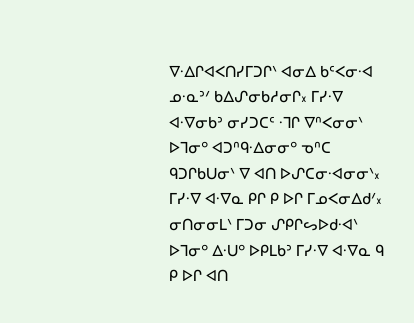ᐁᐧᐃᒋᐊᐸᑎᓯᒥᑐᒋᐠ ᐊᓂᐃ ᑲᑦᐸᓂᐧᐊ ᓄᐧᓇᐣᐟ ᑲᐃᔑᓂᑲᓱᓂᒋ᙮ ᒥᓯᐧᐁ ᐊᐧᐁᓂᑲᐣ ᓂᓯᑐᑕᑦ ᐧᒣᒋ ᐁᐢᐸᓂᓂᐠ ᐅᒣᓂᐤ ᐊᑐᐢᑫᐧᐃᓂᓂᐤ ᓀᐢᑕ ᑫᑐᒋᑲᑌᓂᐠ ᐁ ᐊᑎ ᐅᔑᑕᓂᐧᐊᓂᓂᐠ᙮ ᒥᓯᐧᐁ ᐊᐧᐁᓇ ᑭᒋ ᑭ ᐅᒋ ᒥᓄᐸᓂᐃᑯᐟ᙮
ᓂᑎᓂᓂᒪᐠ ᒥᑐᓂ ᔑᑭᒋᔕᐅᑯᐧᐊᐠ ᐅᒣᓂᐤ ᐃᐧᑌᐤ ᐅᑭᒪᑲᐣ ᒥᓯᐧᐁ ᐊᐧᐁᓇ ᑫ ᑭ ᐅᒋ ᐊᑎ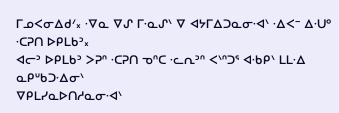ᒥᓄᐸᓂᐃᑯᐟ᙮ ᐧᐁᓇ ᐁᔑ ᒥᐧᓇᔑᐠ ᐁ ᐊᔭᒥᐃᑐᓇᓂᐧᐊᐠ ᐧᐃᐸᐨ ᐃᐧᑌᐤ ᐧᑕᕈᑎ ᐅᑭᒪᑲᐣ᙮
ᐊᓕᐣ ᐅᑭᒪᑲᐣ ᐳᕈᐢ ᐧᑕᕈᑎ ᓀᐢᑕ ᐧᓚᕆᐣᐢ ᐸᐠᐢᑐᕐ ᐊᐧᑲᑭᐠ ᒪᒪᐧᐃ ᓇᑭᐡᑲᑐᐧᐃᓂᐠ
ᐁᑭᒪᓯᓇᐅᑎᓱᓇᓂᐧᐊᐠ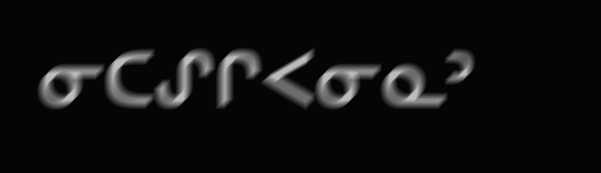ᓂᑕᔑᒋᐸᓂᓇᐣ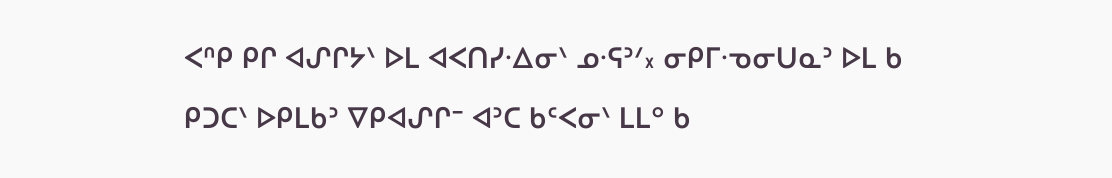ᐸᐢᑭ ᑭᒋ ᐊᔑᒋᔭᐠ ᐅᒪ ᐊᐸᑎᓯᐧᐃᓂᐠ ᓄᐧᕋᐣᐟ᙮ ᓂᑭᒥᐧᓀᓂᑌᓇᐣ ᐅᒪ ᑲ ᑭᑐᑕᐠ ᐅᑭᒪᑲᐣ ᐁᑭᐊᔑᒋᐨ ᐊᐣᑕ ᑲᑦᐸᓂᐠ ᒪᒪᐤ ᑲ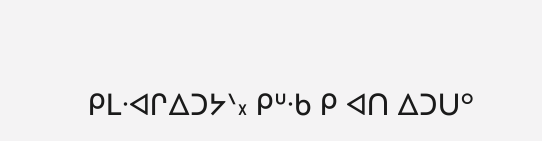ᑭᒪᐧᐊᒋᐃᑐᔭᐠ᙮ ᑭᐡᐧᑲ ᑭ ᐊᑎ ᐃᑐᑌᐤ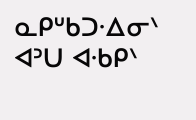ᓇᑭᐡᑲᑐᐧᐃᓂᐠ ᐊᐣᑌ ᐊᐧᑲᑭᐠ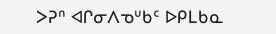ᐳᕈᐢ ᐊᒋᓂᐱᓀᐡᑲᑦ ᐅᑭᒪᑲᓇ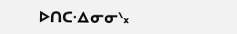ᐅᑎᑕᐧᐃᓂᓂᐠ᙮